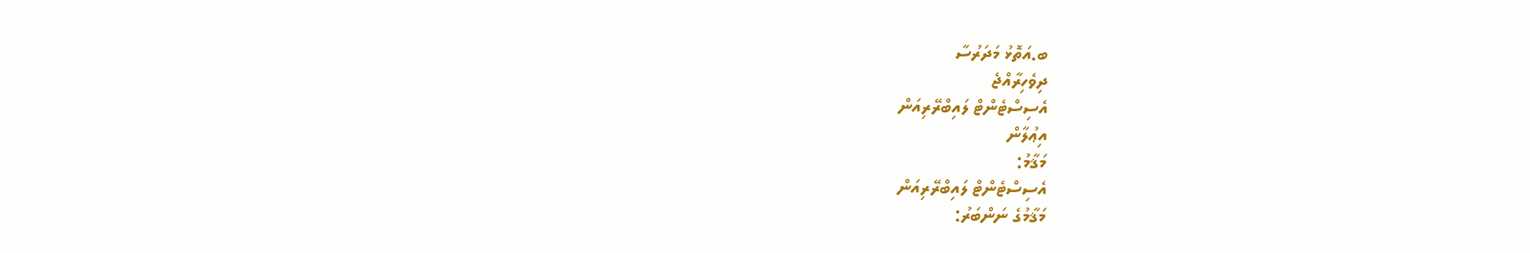ބ.އަތޮޅު މަދަރުސާ
ދިވެހިރާއްޖެ
އެސިސްޓެންޓް ލައިބްރޭރިއަން
އިޢުލާން
މަޤާމު:
އެސިސްޓެންޓް ލައިބްރޭރިއަން
މަޤާމުގެ ނަންބަރު: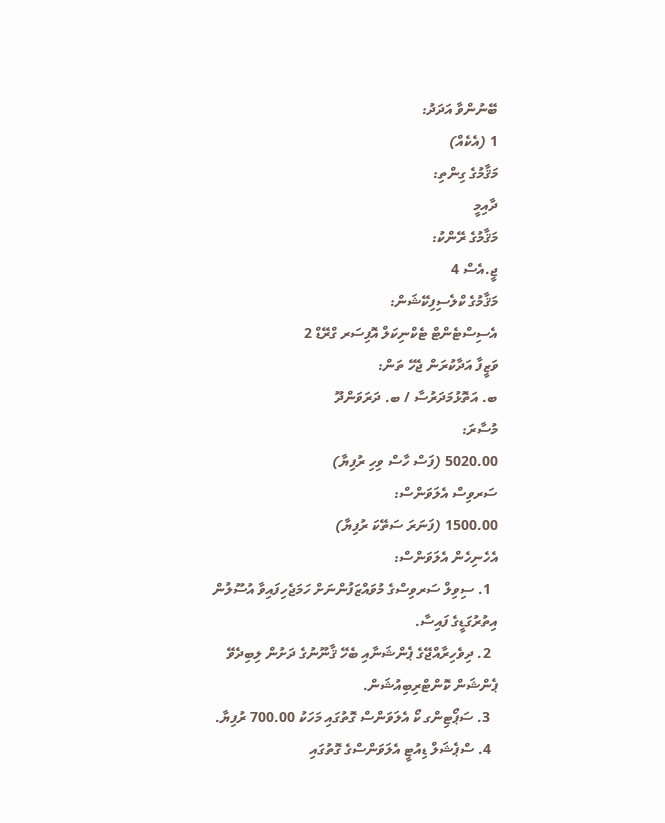ބޭނުންވާ އަދަދު:
1 (އެކެއް)
މަޤާމުގެ ގިންތި:
ދާއިމީ
މަޤާމުގެ ރޭންކު:
ޖީ.އެސް 4
މަޤާމުގެ ކްލެސިފިކޭޝަން:
އެސިސްޓެންޓް ޓެކްނިކަލް އޮފިސަރ ގްރޭޑް 2
ވަޒީފާ އަދާކުރަން ޖެހޭ ތަން:
ބ. އަތޮޅުމަދަރުސާ / ބ. ދަރަވަންދޫ
މުސާރަ:
5020.00 (ފަސް ހާސް ވިހި ރުފިޔާ)
ސަރވިސް އެލަވަންސް:
1500.00 (ފަނަރަ ސަތޭކަ ރުފިޔާ)
އެހެނިހެން އެލަވަންސް:
  1. ސިވިލް ސަރވިސްގެ މުވައްޒަފުންނަށް ހަމަޖެހިފައިވާ އުސޫލުން އިތުރުގަޑީގެ ފައިސާ.
  2. ދިވެހިރާއްޖޭގެ ޕެންޝަނާއި ބެހޭ ޤާނޫނުގެ ދަށުން ލިބިދެވޭ ޕެންޝަން ކޮންޓްރިބިއުޝަން.
  3. ސަޕޯޓިންގ ކޯ އެލަވަންސް ގޮތުގައި މަހަކު 700.00 ރުފިޔާ.
  4. ސްޕެޝަލް ޑިއުޓީ އެލަވަންސްގެ ގޮތުގައި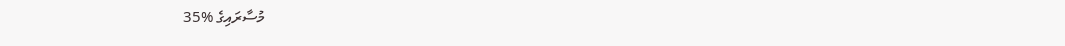މުސާރައިގެ %35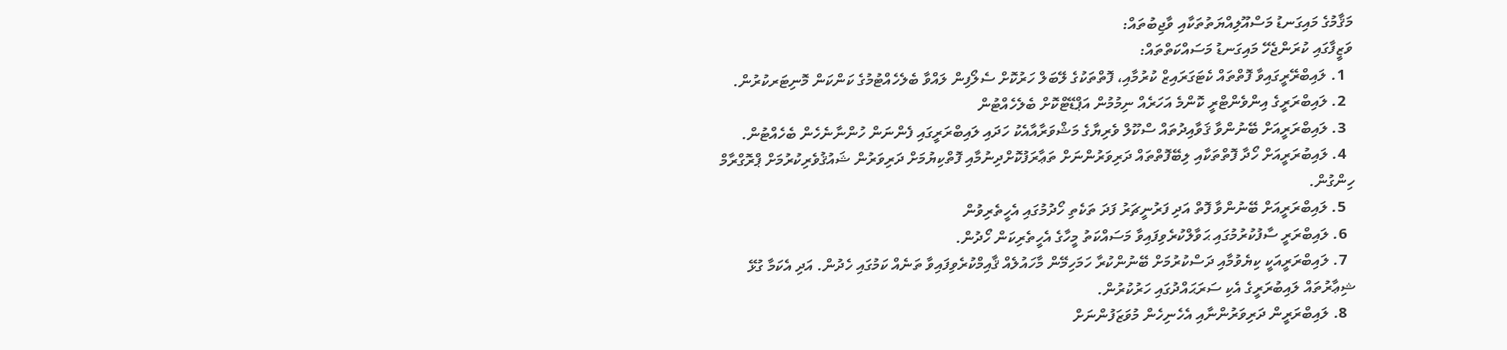މަޤާމުގެ މައިގަނޑު މަސްއޫލިއްޔަތުތަކާއި ވާޖިބުތައް:
ވަޒީފާގައި ކުރަންޖެހޭ މައިގަނޑު މަސައްކަތްތައް:
  1. ލައިބްރޭރީގައިވާ ފޮތްތައް ކެޓަގަރައިޒް ކުރުމާއި، ފޮތްތަކުގެ ލޭބަލް ހަރުކޮށް ސެލޯފިން ލައްވާ ބެލެހެއްޓުމުގެ ކަންކަން މޮނިޓަރކުރުން.
  2. ލައިބްރަރީގެ އިންވެންޓްރީ ކޮންމެ އަހަރެއް ނިމުމުން އަޕްޑޭޓްކޮށް ބެލެހެއްޓުން
  3. ލައިބްރަރީއަށް ބޭނުންވާ ޤަވާއިދުތައް ސްކޫލް ވެރިޔާގެ މަޝްވަރާއާއެކު ހަދައި ލައިބްރަރީގައި ފެންނަން ހުންނާނެހެން ބެހެއްޓުން.
  4. ލައިބުރަރީއަށް ހޯދާ ފޮތްތަކާއި ލިބޭފޮތްތައް ދަރިވަރުންނަށް ތަޢާރަފުކޮށްދިނުމާއި ފޮތްކިޔުމަށް ދަރިވަރުން ޝައުޤުވެރިކުރުމަށް ޕްރޮގްރާމް ހިންގުން.
  5. ލައިބްރަރީއަށް ބޭނުންވާ ފޮތް އަދި ފަރުނީޗަރު ފަދަ ތަކެތި ހޯދުމުގައި އެހީތެރިވުން
  6. ލައިބްރަރީ ސާފުކުރުމުގައި ޙަވާލްކުރެވިފައިވާ މަސައްކަތު މީހާގެ އެހީތެރިކަން ހޯދުން.
  7. ލައިބްރަރީއަކީ ކިޔެވުމާއި ދަސްކުރުމަށް ބޭނުންކުރާ ހަމަހިމޭން މާހައުލެއް ޤާއިމްކުރެވިފައިވާ ތަނެއް ކަމުގައި ހެދުން. އަދި އެކަމާ ގުޅޭ ޝިޢާރުތައް ލައިބުރަރީގެ އެކި ސަރަޙައްދުގައި ހަރުކުރުން.
  8. ލައިބްރަރީން ދަރިވަރުންނާއި އެހެނިހެން މުވަޒަފުންނަށް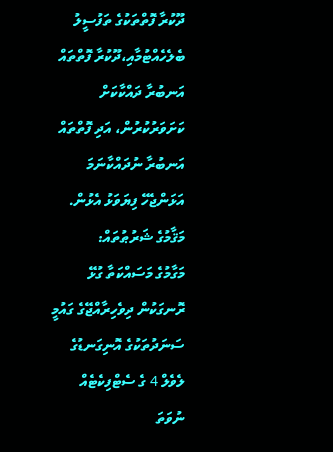ދޫކުރާ ފޮތްތަކުގެ ތަފުސީލު ބެލެހެއްޓުމާއި،ދޫކުރާ ފޮތްތައް އަނބުރާ ދައްކާކަށް ކަށަވަރުކުރުން، އަދި ފޮތްތައް އަނބުރާ ނުދައްކާނަމަ އަޅަންޖެހޭ ފިޔަވަޅު އެޅުން.
މަޤާމުގެ ޝަރުޠުތައް:
މަގާމުގެ މަސައްކަތާ ގުޅޭ ރޮނގަކުން ދިވެހިރާއްޖޭގެ ގައުމީ ސަނަދުތަކުގެ އޮނިގަނޑުގެ ލެވެލް 4 ގެ ސެޓްފިކެޓެއް ނުވަތަ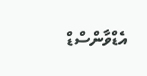އެޑްވާންސްޑް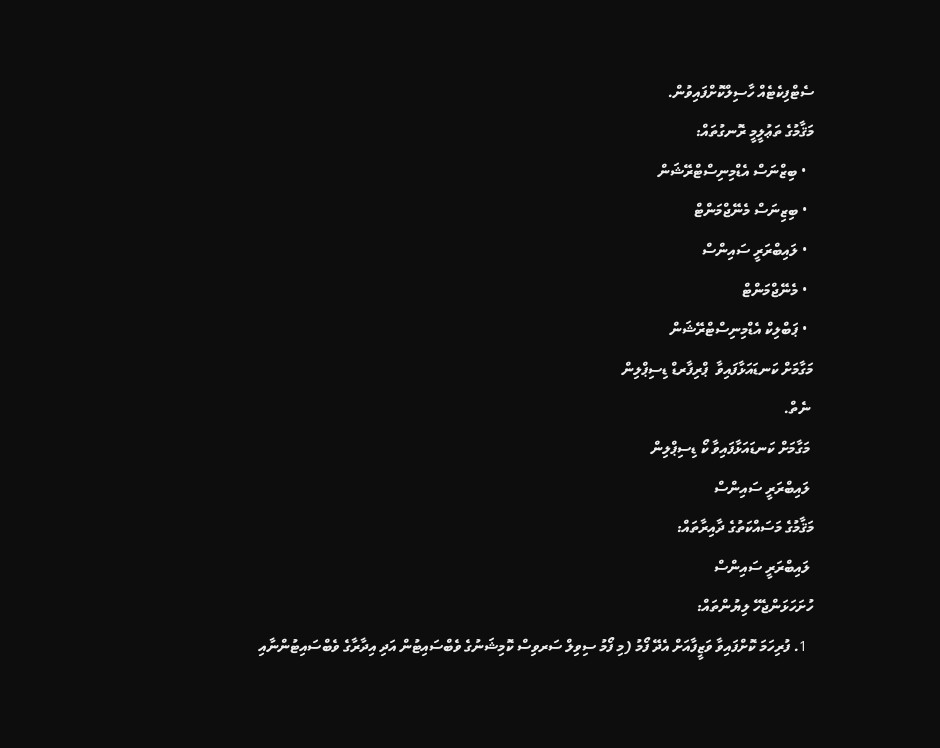ސެޓްފިކެޓެއް ހާސިލްކޮށްފައިވުން.
މަޤާމުގެ ތަޢުލީމީ ރޮނގުތައް:
  • ބިޒްނަސް އެޑްމިނިސްޓްރޭޝަން
  • ބިޒިނަސް މެނޭޖްމަންޓް
  • ލައިބްރަރީ ސައިންސް
  • މެނޭޖްމަންޓް
  • ޕަބްލިކް އެޑްމިނިސްޓްރޭޝަން
މަގާމަށް ކަނޑައަޅާފައިވާ  ޕްރިފާރޑް ޑިސިޕްލިން
 ނެތް.
 މަގާމަށް ކަނޑައަޅާފައިވާ ކޯ ޑިސިޕްލިން
 ލައިބްރަރީ ސައިންސް
މަޤާމުގެ މަސައްކަތުގެ ދާއިރާތައް:
 ލައިބްރަރީ ސައިންސް
ހުށަހަޅަންޖެހޭ ލިޔުންތައް:
  1. ފުރިހަމަ ކޮށްފައިވާ ވަޒީފާއަށް އެދޭ ފޯމު (މި ފޯމު ސިވިލް ސަރވިސް ކޮމިޝަނުގެ ވެބްސައިޓުން އަދި އިދާރާގެ ވެބްސައިޓުންނާއި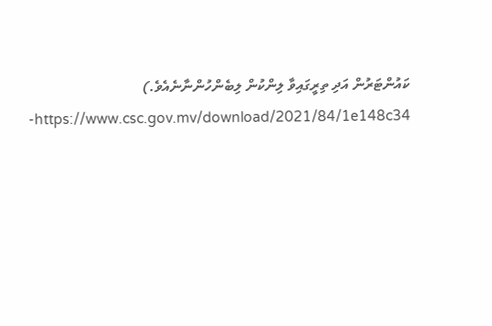ކައުންޓަރުން އަދި ތިރީގައިވާ ލިންކުން ލިބެންހުންނާނެއެވެ.)  https://www.csc.gov.mv/download/2021/84/1e148c34-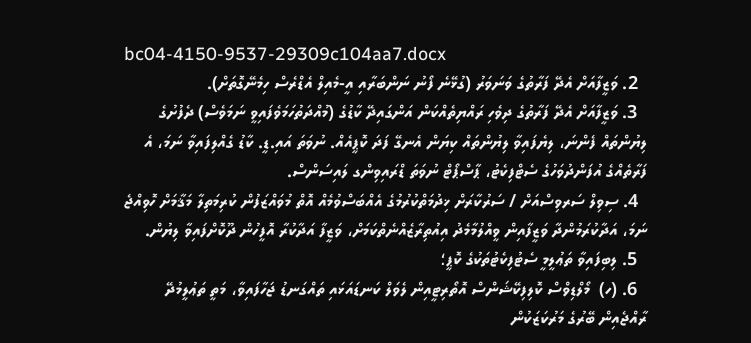bc04-4150-9537-29309c104aa7.docx
  2. ވަޒީފާއަށް އެދޭ ފަރާތުގެ ވަނަވަރު (ގުޅޭނެ ފޯނު ނަންބަރާއި އީ-މެއިލް އެޑްރެސް ހިމެނޭގޮތަށް).
  3. ވަޒީފާއަށް އެދޭ ފަރާތުގެ ދިވެހި ރައްޔިތެއްކަން އަންގައިދޭ ކާޑުގެ (މުއްދަތުހަމަވެފައިވީ ނަމަވެސް) ދެފުށުގެ ލިޔުންތައް ފެންނަ، ލިޔެފައިވާ ލިޔުންތައް ކިޔަން އެނގޭ ފަދަ ކޮޕީއެއް. ނުވަތަ އައި.ޑީ. ކާޑު ގެއްލިފައިވާ ނަމަ، އެ ފަރާތެއްގެ އުފަންދުވަހުގެ ސެޓްފިކެޓު، ޕާސްޕޯޓް ނުވަތަ ޑްރައިވިންގ ލައިސަންސް.
  4. ސިވިލް ސަރވިސްއަށް / ސަރުކާރަށް ޚިދުމަތްކުރުމުގެ އެއްބަސްވުމެއް އޮތް މުވައްޒަފުން ކުރިމަތިލާ މަޤާމަށް ހޮވިއްޖެ ނަމަ، އަދާކުރަމުންދާ ވަޒީފާއިން ވީއްލުމާމެދު އިއުތިރާޒެއްނެތްކަމަށް، ވަޒީފާ އަދާކުރާ އޮފީހުން ދޫކޮށްފައިވާ ލިޔުން.
  5. ލިބިފައިވާ ތަޢުލީމީ ސެޓުފިކެޓުތަކުގެ ކޮޕީ؛
  6. (ހ)  މޯލްޑިވްސް ކޮލިފިކޭޝަންސް އޮތޯރިޓީއިން ލެވަލް ކަނޑައަޅައި ތައްގަނޑު ޖަހާފައިވާ، މަތީ ތަޢުލީމުދޭ ރާއްޖެއިން ބޭރުގެ މަރުކަޒަކުން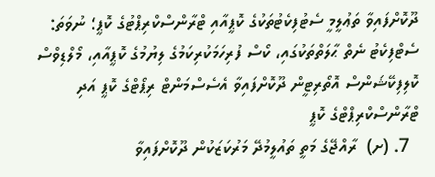ދޫކޮށްފައިވާ ތަޢުލީމީ ސެޓުފިކެޓުތަކުގެ ކޮޕީއާއި ޓްރާންސްކްރިޕްޓުގެ ކޮޕީ؛ ނުވަތަ: ސެޓްފިކެޓު ނެތް ޙާލަތްތަކުގައި، ކޯސް ފުރިހަމަކުރިކަމުގެ ލިޔުމުގެ ކޮޕީއާއި، މޯލްޑިވްސް ކޮލިފިކޭޝަންސް އޮތޯރިޓީން ދޫކޮށްފައިވާ އެސެސްމަންޓް ރިޕޯޓްގެ ކޮޕީ އަދި ޓްރާންސްކްރިޕްޓްގެ ކޮޕީ
  7. (ށ)  ރާއްޖޭގެ މަތީ ތައުލީމުދޭ މަރުކަޒަކުން ދޫކޮށްފައިވާ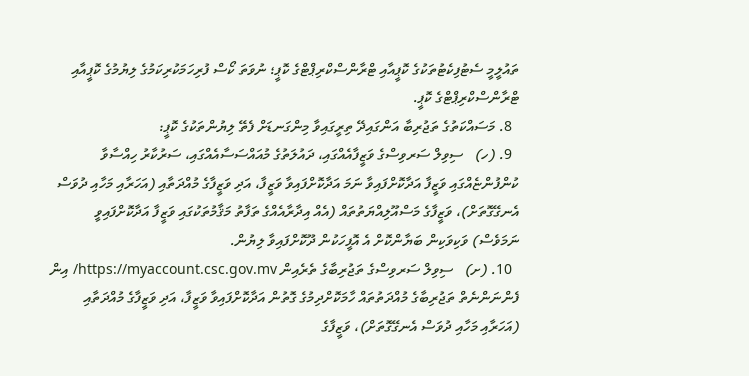ތައުލީމީ ސެޓުފިކެޓުތަކުގެ ކޮޕީއާއި ޓްރާންސްކްރިޕްޓްގެ ކޮޕީ؛ ނުވަތަ ކޯސް ފުރިހަމަކުރިކަމުގެ ލިޔުމުގެ ކޮޕީއާއި ޓްރާންސްކްރިޕްޓްގެ ކޮޕީ.
  8. މަސައްކަތުގެ ތަޖުރިބާ އަންގައިދޭ ތިރީގައިވާ މިންގަނޑަށް ފެތޭ ލިޔުންތަކުގެ ކޮޕީ:
  9. (ހ)   ސިވިލް ސަރވިސްގެ ވަޒީފާއެއްގައި، ދައުލަތުގެ މުއައްސަސާއެއްގައި، ސަރުކާރު ހިއްސާވާ ކުންފުންޏެއްގައި ވަޒީފާ އަދާކޮށްފައިވާ ނަމަ އަދާކޮށްފައިވާ ވަޒީފާ، އަދި ވަޒީފާގެ މުއްދަތާއި (އަހަރާއި މަހާއި ދުވަސް އެނގޭގޮތަށް)، ވަޒީފާގެ މަސްއޫލިއްޔަތުތައް (އެއް އިދާރާއެއްގެ ތަފާތު މަޤާމުތަކުގައި ވަޒީފާ އަދާކޮށްފައިވީ ނަމަވެސް) ވަކިވަކިން ބަޔާންކޮށް އެ އޮފީހަކުން ދޫކޮށްފައިވާ ލިޔުން.
  10. (ށ)   ސިވިލް ސަރވިސްގެ ތަޖުރިބާގެ ތެރެއިން https://myaccount.csc.gov.mv/ އިން ފެންނަންނެތް ތަޖުރިބާގެ މުއްދަތުތައް ހާމަކޮށްދިމުގެ ގޮތުން އަދާކޮށްފައިވާ ވަޒީފާ، އަދި ވަޒީފާގެ މުއްދަތާއި (އަހަރާއި މަހާއި ދުވަސް އެނގޭގޮތަށް)، ވަޒީފާގެ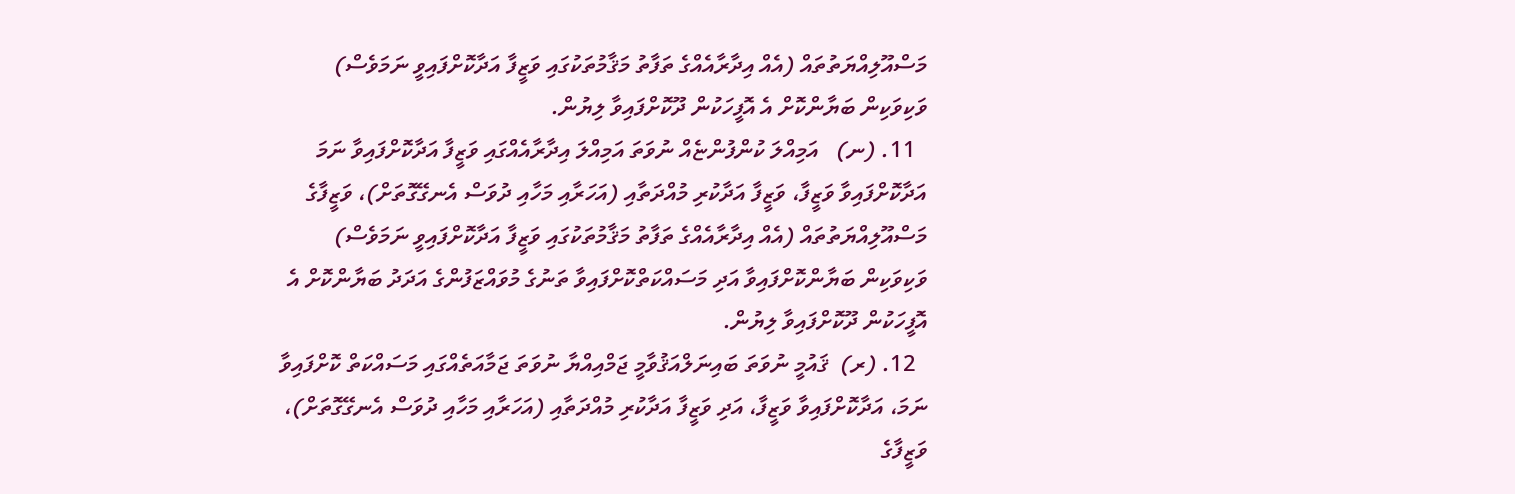މަސްއޫލިއްޔަތުތައް (އެއް އިދާރާއެއްގެ ތަފާތު މަޤާމުތަކުގައި ވަޒީފާ އަދާކޮށްފައިވީ ނަމަވެސް) ވަކިވަކިން ބަޔާންކޮށް އެ އޮފީހަކުން ދޫކޮށްފައިވާ ލިޔުން.
  11. (ނ)   އަމިއްލަ ކުންފުންޏެއް ނުވަތަ އަމިއްލަ އިދާރާއެއްގައި ވަޒީފާ އަދާކޮށްފައިވާ ނަމަ އަދާކޮށްފައިވާ ވަޒީފާ، ވަޒީފާ އަދާކުރި މުއްދަތާއި (އަހަރާއި މަހާއި ދުވަސް އެނގޭގޮތަށް)، ވަޒީފާގެ މަސްއޫލިއްޔަތުތައް (އެއް އިދާރާއެއްގެ ތަފާތު މަޤާމުތަކުގައި ވަޒީފާ އަދާކޮށްފައިވީ ނަމަވެސް) ވަކިވަކިން ބަޔާންކޮށްފައިވާ އަދި މަސައްކަތްކޮށްފައިވާ ތަނުގެ މުވައްޒަފުންގެ އަދަދު ބަޔާންކޮށް އެ އޮފީހަކުން ދޫކޮށްފައިވާ ލިޔުން.
  12. (ރ)  ޤައުމީ ނުވަތަ ބައިނަލްއަޤުވާމީ ޖަމްއިއްޔާ ނުވަތަ ޖަމާއަތެއްގައި މަސައްކަތް ކޮށްފައިވާ ނަމަ، އަދާކޮށްފައިވާ ވަޒީފާ، އަދި ވަޒީފާ އަދާކުރި މުއްދަތާއި (އަހަރާއި މަހާއި ދުވަސް އެނގޭގޮތަށް)، ވަޒީފާގެ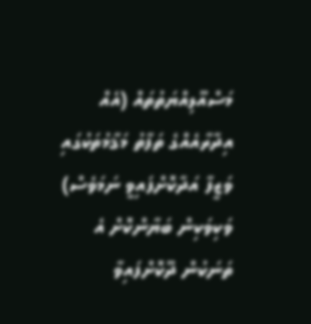މަސްއޫލިއްޔަތުތައް (އެއް އިދާރާއެއްގެ ތަފާތު މަޤާމުތަކުގައި ވަޒީފާ އަދާކޮށްފައިވީ ނަމަވެސް) ވަކިވަކިން ބަޔާންކޮށް އެ ތަނަކުން ދޫކޮށްފައިވާ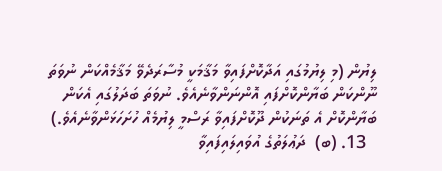ލިޔުން (މި ލިޔުމުގައި އަދާކޮށްފައިވާ މަޤާމަކީ މުސާރަދެވޭ މަޤާމެއްކަން ނުވަތަ ނޫންކަން ބަޔާންކޮށްފައި އޮންނަންވާނެއެވެ. ނުވަތަ ބަދަލުގައި އެކަން ބަޔާންކޮށް އެ ތަނަކުން ދޫކޮށްފައިވާ ރަސްމީ ލިޔުމެއް ހުށަހަޅަންވާނެއެވެ.)
  13. (ބ)  ދަޢުލަތުގެ އުވައިލައިފައިވާ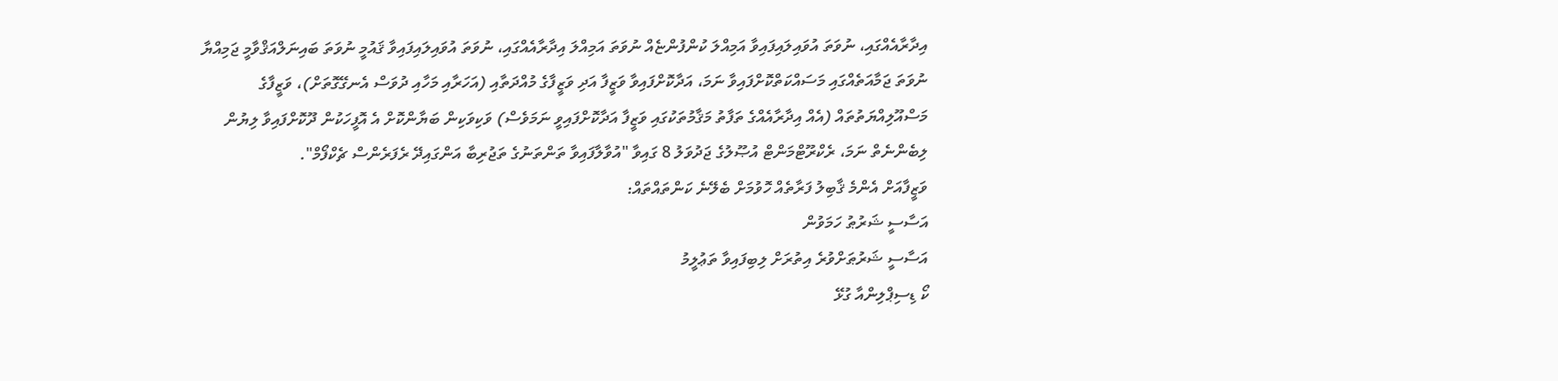އިދާރާއެއްގައި، ނުވަތަ އުވައިލައިފައިވާ އަމިއްލަ ކުންފުންޏެއް ނުވަތަ އަމިއްލަ އިދާރާއެއްގައި، ނުވަތަ އުވައިލައިފައިވާ ޤައުމީ ނުވަތަ ބައިނަލްއަޤްވާމީ ޖަމިއްޔާ ނުވަތަ ޖަމާއަތެއްގައި މަސައްކަތްކޮށްފައިވާ ނަމަ، އަދާކޮށްފައިވާ ވަޒީފާ އަދި ވަޒީފާގެ މުއްދަތާއި (އަހަރާއި މަހާއި ދުވަސް އެނގޭގޮތަށް)، ވަޒީފާގެ މަސްއޫލިއްޔަތުތައް (އެއް އިދާރާއެއްގެ ތަފާތު މަޤާމުތަކުގައި ވަޒީފާ އަދާކޮށްފައިވީ ނަމަވެސް) ވަކިވަކިން ބަޔާންކޮށް އެ އޮފީހަކުން ދޫކޮށްފައިވާ ލިޔުން ލިބެންނެތް ނަމަ، ރެކްރޫޓްމަންޓް އުޞޫލުގެ ޖަދުވަލު 8 ގައިވާ "އުވާލާފައިވާ ތަންތަނުގެ ތަޖުރިބާ އަންގައިދޭ ރެފަރެންސް ޗެކްފޯމް".
ވަޒީފާއަށް އެންމެ ޤާބިލު ފަރާތެއް ހޮވުމަށް ބެލޭނެ ކަންތައްތައް:
އަސާސީ ޝަރުޠު ހަމަވުން
އަސާސީ ޝަރުޠަށްވުރެ އިތުރަށް ލިބިފައިވާ ތަޢުލީމު
ކޯ ޑިސިޕްލިންއާ ގުޅޭ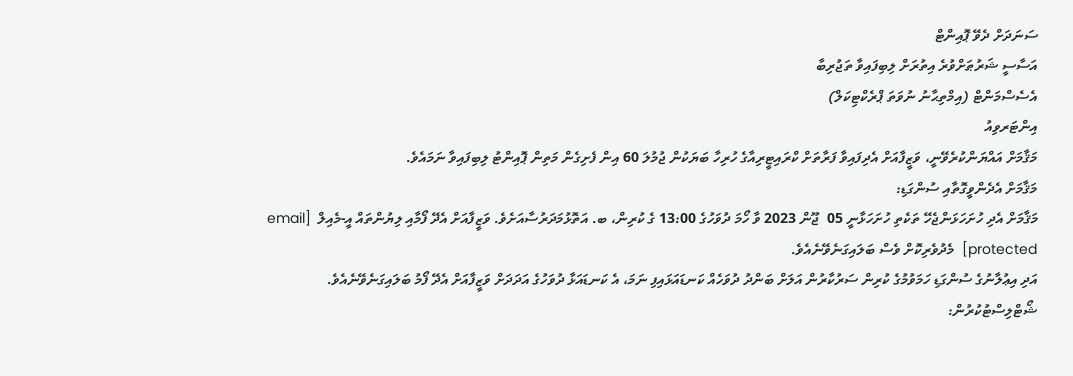ސަނަދަށް ދެވޭ ޕޮއިންޓް
އަސާސީ ޝަރުޠަށްވުރެ އިތުރަށް ލިބިފައިވާ ތަޖުރިބާ
އެސެސްމަންޓް (އިމްތިޙާނު ނުވަތަ ޕްރެކްޓިކަލް)
އިންޓަރވިއު
މަޤާމަށް އައްޔަންކުރެވޭނީ، ވަޒީފާއަށް އެދިފައިވާ ފަރާތަށް ކްރައިޓީރިއާގެ ހުރިހާ ބަޔަކުން ޖުމުލަ 60 އިން ފެށިގެން މަތިން ޕޮއިންޓު ލިބިފައިވާ ނަމައެވެ.
މަޤާމަށް އެދެންވީގޮތާއި ސުންގަޑި:
މަޤާމަށް އެދި ހުށަހަޅަންޖެހޭ ތަކެތި ހުށަހަޅާނީ 05  ޖޫން 2023 ވާ ހޯމަ ދުވަހުގެ 13:00 ގެ ކުރިން، ބ. އަތޮޅުމަދަރުސާއަށެވެ. ވަޒީފާއަށް އެދޭ ފޯމާއި ލިޔުންތައް އީ-މެއިލް  [email protected]  މެދުވެރިކޮށް ވެސް ބަލައިގަނެވޭނެއެވެ.
އަދި އިޢުލާނުގެ ސުންގަޑި ހަމަވުމުގެ ކުރިން ސަރުކާރުން އަލަށް ބަންދު ދުވަހެއް ކަނޑައަޅައިފި ނަމަ، އެ ކަނޑައަޅާ ދުވަހުގެ އަދަދަށް ވަޒީފާއަށް އެދޭ ފޯމު ބަލައިގަނެވޭނެއެވެ.
ޝޯޓްލިސްޓުކުރުން: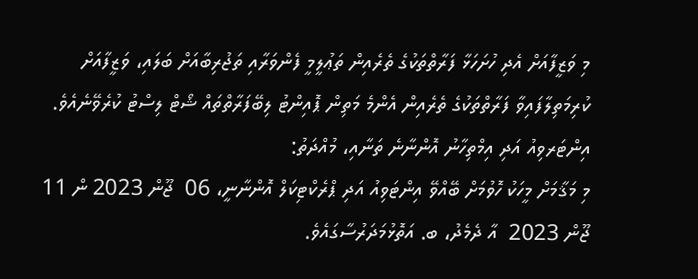މި ވަޒީފާއަށް އެދި ހުށަހަޅާ ފަރާތްތަކުގެ ތެރެއިން ތަޢުލީމީ ފެންވަރާއި ތަޖުރިބާއަށް ބަލައި، ވަޒީފާއަށް ކުރިމަތިލާފައިވާ ފަރާތްތަކުގެ ތެރެއިން އެންމެ މަތިން ޕޮއިންޓު ލިބޭފަރާތްތައް ޝޯޓް ލިސްޓު ކުރެވޭނެއެވެ.
އިންޓަރވިއު އަދި އިމްތިހާނު އޮންނާނެ ތަނާއި، މުއްދަތު:
މި މަޤާމަށް މީހަކު ހޮވުމަށް ބޭއްވޭ އިންޓަވިއު އަދި ޕްރެކްޓިކަލް އޮންނާނީ، 06  ޖޫން 2023 ން 11 ޖޫން 2023  އާ ދެމެދު، ބ. އަތޮޅުމަދަރުސާގައެވެ.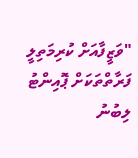"ވަޒީފާއަށް ކުރިމަތިލީ ފަރާތްތަކަށް ޕޮއިންޓު ލިބުނު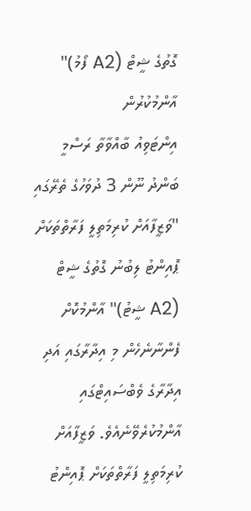ގޮތުގެ ޝީޓް (A2 ފޯމު)" އާންމުކުރުން
އިންޓަވިއު ބާއްވާތާ ރަސްމީ ބަންދު ނޫން 3 ދުވަހުގެ ތެރޭގައި "ވަޒީފާއަށް ކުރިމަތިލީ ފަރާތްތަކަށް ޕޮއިންޓު ލިބުނު ގޮތުގެ ޝީޓް (A2 ޝީޓު)" އާންމުކޮށް ފެންނާނެހެން މި އިދާރާގައި އަދި އިދާރާގެ ވެބްސައިޓްގައި އާންމުކުރެވޭނެއެވެ. ވަޒީފާއަށް ކުރިމަތިލީ ފަރާތްތަކަށް ޕޮއިންޓު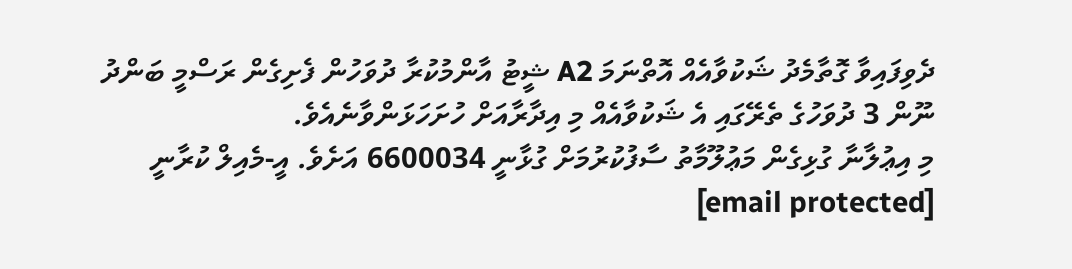ދެވިފައިވާ ގޮތާމެދު ޝަކުވާއެއް އޮތްނަމަ A2 ޝީޓު އާންމުކުރާ ދުވަހުން ފެށިގެން ރަސްމީ ބަންދު ނޫން 3 ދުވަހުގެ ތެރޭގައި އެ ޝަކުވާއެއް މި އިދާރާއަށް ހުށަހަޅަންވާނެއެވެ.
މި އިޢުލާނާ ގުޅިގެން މަޢުލޫމާތު ސާފުކުރުމަށް ގުޅާނީ 6600034 އަށެވެ. އީ-މެއިލް ކުރާނީ  [email protected]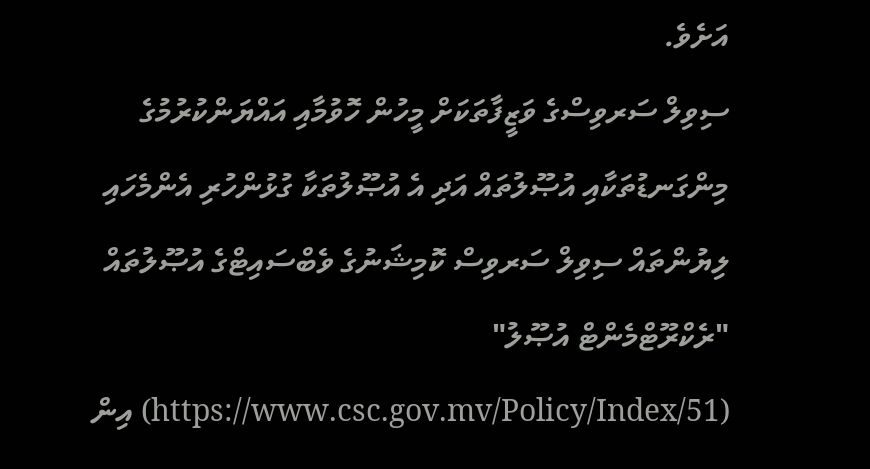އަށެވެ.
ސިވިލް ސަރވިސްގެ ވަޒީފާތަކަށް މީހުން ހޮވުމާއި އައްޔަންކުރުމުގެ މިންގަނޑުތަކާއި އުޞޫލުތައް އަދި އެ އުޞޫލުތަކާ ގުޅުންހުރި އެންމެހައި ލިޔުންތައް ސިވިލް ސަރވިސް ކޮމިޝަނުގެ ވެބްސައިޓްގެ އުޞޫލުތައް  "ރެކްރޫޓްމެންޓް އުޞޫލު" (https://www.csc.gov.mv/Policy/Index/51) އިން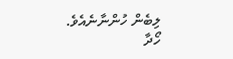ލިބެން ހުންނާނެއެވެ.
ހޯދާ